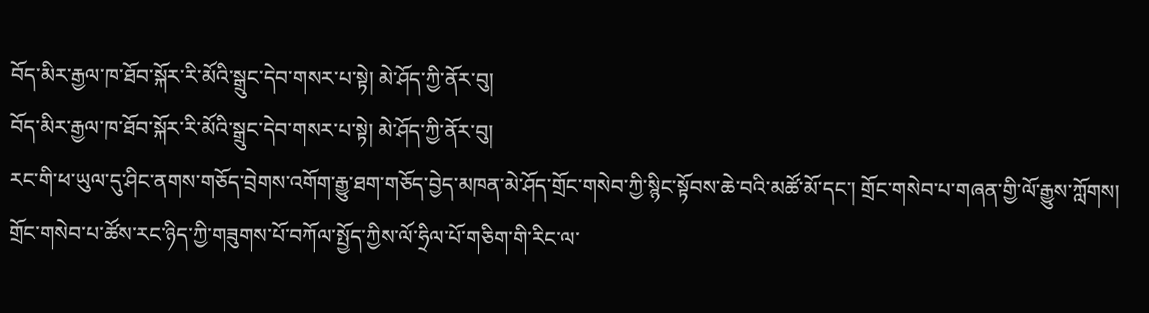བོད་མིར་རྒྱལ་ཁ་ཐོབ་སྐོར་རི་མོའི་སྒྲུང་དེབ་གསར་པ་སྟེ། མེ་ཤོད་ཀྱི་ནོར་བུ།
བོད་མིར་རྒྱལ་ཁ་ཐོབ་སྐོར་རི་མོའི་སྒྲུང་དེབ་གསར་པ་སྟེ། མེ་ཤོད་ཀྱི་ནོར་བུ།
རང་གི་ཕ་ཡུལ་དུ་ཤིང་ནགས་གཅོད་བྲེགས་འགོག་རྒྱུ་ཐག་གཅོད་བྱེད་མཁན་མེ་ཤོད་གྲོང་གསེབ་ཀྱི་སྙིང་སྟོབས་ཆེ་བའི་མཚོ་མོ་དང་། གྲོང་གསེབ་པ་གཞན་གྱི་ལོ་རྒྱུས་ཀློགས། གྲོང་གསེབ་པ་ཚོས་རང་ཉིད་ཀྱི་གཟུགས་པོ་བཀོལ་སྤྱོད་ཀྱིས་ལོ་ཧྲིལ་པོ་གཅིག་གི་རིང་ལ་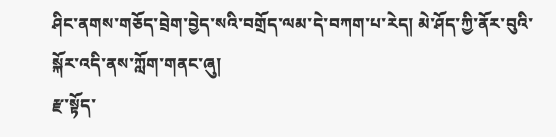ཤིང་ནགས་གཅོད་བྲེག་བྱེད་སའི་བགྲོད་ལམ་དེ་བཀག་པ་རེད། མེ་ཤོད་ཀྱི་ནོར་བུའི་སྐོར་འདི་ནས་ཀློག་གནང་ཞུ།
རྫ་སྟོད་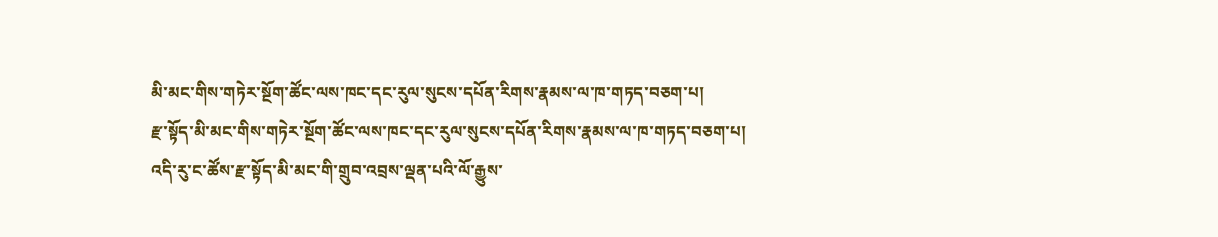མི་མང་གིས་གཏེར་སྔོག་ཚོང་ལས་ཁང་དང་རུལ་སུངས་དཔོན་རིགས་རྣམས་ལ་ཁ་གཏད་བཅག་པ།
རྫ་སྟོད་མི་མང་གིས་གཏེར་སྔོག་ཚོང་ལས་ཁང་དང་རུལ་སུངས་དཔོན་རིགས་རྣམས་ལ་ཁ་གཏད་བཅག་པ།
འདི་རུ་ང་ཚོས་རྫ་སྟོད་མི་མང་གི་གྲུབ་འབྲས་ལྡན་པའི་ལོ་རྒྱུས་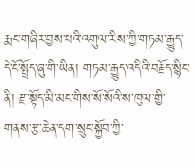རྨང་གཞིར་བྱས་པའི་འགུལ་རིས་ཀྱི་གཏམ་རྒྱུད་དེ་ངོ་སྤྲོད་ཞུ་གི་ཡིན། གཏམ་རྒྱུད་འདིའི་བརྗོད་སྙིང་ནི། རྫ་སྟོད་མི་མང་གིས་སོ་སོའི་ས་ཁུལ་གྱི་གནས་རྩ་ཆེན་དག་སྲུང་སྐྱོབ་ཀྱི་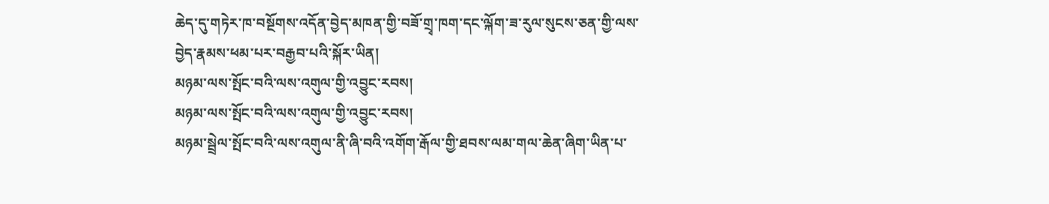ཆེད་དུ་གཏེར་ཁ་བསྔོགས་འདོན་བྱེད་མཁན་གྱི་བཟོ་གྲྭ་ཁག་དང་ལྐོག་ཟ་རུལ་སུངས་ཅན་གྱི་ལས་བྱེད་རྣམས་ཕམ་པར་བརྒྱབ་པའི་སྐོར་ཡིན།
མཉམ་ལས་སྤོང་བའི་ལས་འགུལ་གྱི་འབྱུང་རབས།
མཉམ་ལས་སྤོང་བའི་ལས་འགུལ་གྱི་འབྱུང་རབས།
མཉམ་སྦྲེལ་སྤོང་བའི་ལས་འགུལ་ནི་ཞི་བའི་འགོག་རྒོལ་གྱི་ཐབས་ལམ་གལ་ཆེན་ཞིག་ཡིན་པ་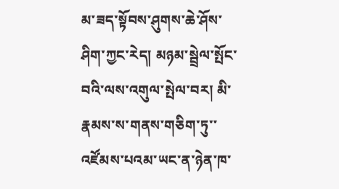མ་ཟད་སྟོབས་ཤུགས་ཆེ་ཤོས་ཤིག་ཀྱང་རེད། མཉམ་སྦྲེལ་སྤོང་བའི་ལས་འགུལ་སྤེལ་བར། མི་རྣམས་ས་གནས་གཅིག་ཏུ་་འཛོམས་པའམ་ཡང་ན་ཉེན་ཁ་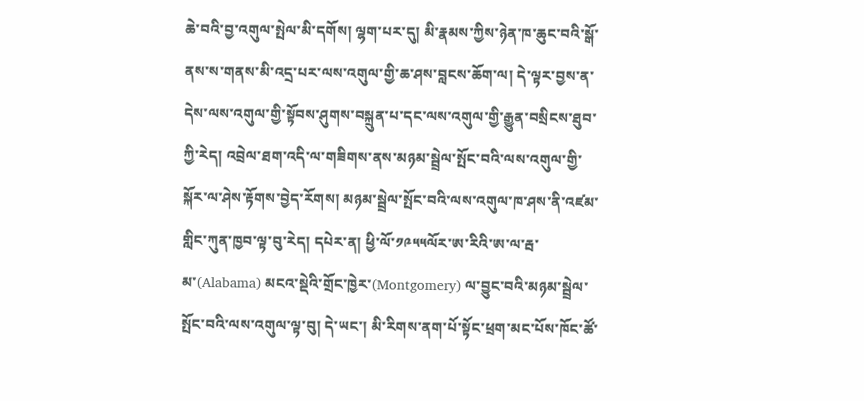ཆེ་བའི་བྱ་འགུལ་སྤེལ་མི་དགོས། ལྷག་པར་དུ། མི་རྣམས་ཀྱིས་ཉེན་ཁ་ཆུང་བའི་སྒོ་ནས་ས་གནས་མི་འདྲ་པར་ལས་འགུལ་གྱི་ཆ་ཤས་བླངས་ཆོག་ལ། དེ་ལྟར་བྱས་ན་དེས་ལས་འགུལ་གྱི་སྟོབས་ཤུགས་བསྐྲུན་པ་དང་ལས་འགུལ་གྱི་རྒྱུན་བསྲིངས་ཐུབ་ཀྱི་རེད། འབྲེལ་ཐག་འདི་ལ་གཟིགས་ནས་མཉམ་སྦྲེལ་སྤོང་བའི་ལས་འགུལ་གྱི་སྐོར་ལ་ཤེས་རྟོགས་བྱེད་རོགས། མཉམ་སྦྲེལ་སྤོང་བའི་ལས་འགུལ་ཁ་ཤས་ནི་འཛམ་གླིང་ཀུན་ཁྱབ་ལྟ་བུ་རེད། དཔེར་ན། ཕྱི་ལོ་༡༩༥༥ལོར་ཨ་རིའི་ཨ་ལ་རྦ་མ་(Alabama) མངའ་སྡེའི་གྲོང་ཁྱེར་(Montgomery) ལ་བྱུང་བའི་མཉམ་སྦྲེལ་སྤོང་བའི་ལས་འགུལ་ལྟ་བུ། དེ་ཡང་། མི་རིགས་ནག་པོ་སྟོང་ཕྲག་མང་པོས་ཁོང་ཚོ་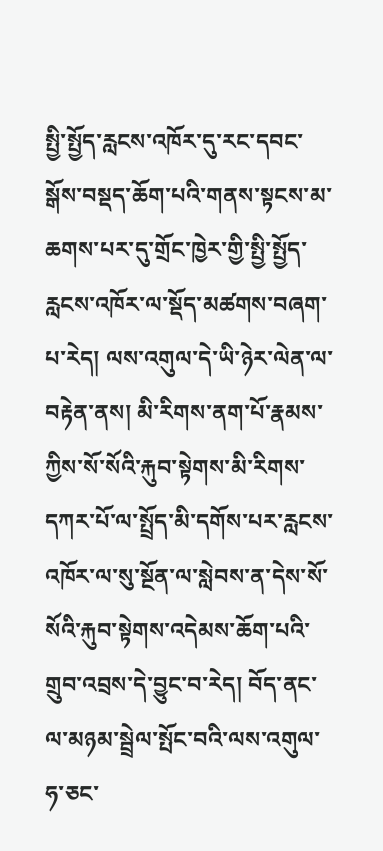སྤྱི་སྤྱོད་རླངས་འཁོར་དུ་རང་དབང་སྒོས་བསྡད་ཆོག་པའི་གནས་སྟངས་མ་ཆགས་པར་དུ་གྲོང་ཁྱེར་གྱི་སྤྱི་སྤྱོད་རླངས་འཁོར་ལ་སྡོད་མཚགས་བཞག་པ་རེད། ལས་འགུལ་དེ་ཡི་ཉེར་ལེན་ལ་བརྟེན་ནས། མི་རིགས་ནག་པོ་རྣམས་ཀྱིས་སོ་སོའི་རྐུབ་སྟེགས་མི་རིགས་དཀར་པོ་ལ་སྤྲོད་མི་དགོས་པར་རླངས་འཁོར་ལ་སུ་སྔོན་ལ་སླེབས་ན་དེས་སོ་སོའི་རྐུབ་སྟེགས་འདེམས་ཆོག་པའི་གྲུབ་འབྲས་དེ་བྱུང་བ་རེད། བོད་ནང་ལ་མཉམ་སྦྲེལ་སྤོང་བའི་ལས་འགུལ་ཧ་ཅང་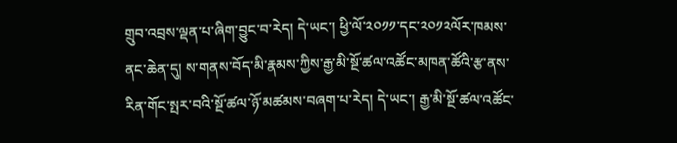གྲུབ་འབྲས་ལྡན་པ་ཞིག་བྱུང་བ་རེད། དེ་ཡང་། ཕྱི་ལོ་༢༠༡༡་དང་༢༠༡༢ལོར་ཁམས་ནང་ཆེན་དུ། ས་གནས་བོད་མི་རྣམས་ཀྱིས་རྒྱ་མི་སྔོ་ཚལ་འཚོང་མཁན་ཚོའི་རྩ་ནས་རིན་གོང་སྤར་བའི་སྔོ་ཚལ་ཉོ་མཚམས་བཞག་པ་རེད། དེ་ཡང་། རྒྱ་མི་སྔོ་ཚལ་འཚོང་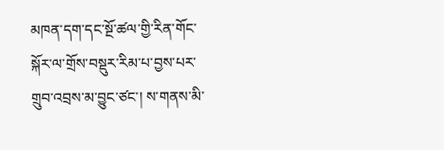མཁན་དག་དང་སྔོ་ཚལ་གྱི་རིན་གོང་སྐོར་ལ་གྲོས་བསྡུར་རིམ་པ་བྱས་པར་གྲུབ་འབྲས་མ་བྱུང་ཙང་། ས་གནས་མི་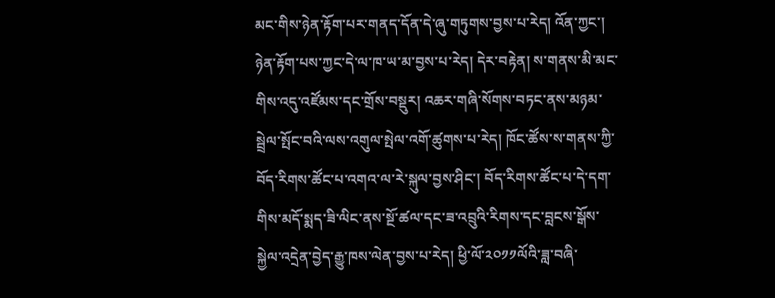མང་གིས་ཉེན་རྟོག་པར་གནད་དོན་དེ་ཞུ་གཏུགས་བྱས་པ་རེད། འོན་ཀྱང་། ཉེན་རྟོག་པས་ཀྱང་དེ་ལ་ཁ་ཡ་མ་བྱས་པ་རེད། དེར་བརྟེན། ས་གནས་མི་མང་གིས་འདུ་འཛོམས་དང་གྲོས་བསྡུར། འཆར་གཞི་སོགས་བཏང་ནས་མཉམ་སྦྲེལ་སྤོང་བའི་ལས་འགུལ་སྤེལ་འགོ་ཚུགས་པ་རེད། ཁོང་ཚོས་ས་གནས་ཀྱི་བོད་རིགས་ཚོང་པ་འགའ་ལ་རེ་སྐུལ་བྱས་ཤིང་། བོད་རིགས་ཚོང་པ་དེ་དག་གིས་མདོ་སྨད་ཟི་ལིང་ནས་སྔོ་ཚལ་དང་ཟ་འབྲུའི་རིགས་དང་བླངས་སྒོས་སྐྱེལ་འདྲེན་བྱེད་རྒྱུ་ཁས་ལེན་བྱས་པ་རེད། ཕྱི་ལོ་༢༠༡༡ལོའི་ཟླ་བཞི་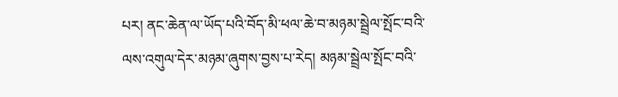པར། ནང་ཆེན་ལ་ཡོད་པའི་བོད་མི་ཕལ་ཆེ་བ་མཉམ་སྦྲེལ་སྤོང་བའི་ལས་འགུལ་དེར་མཉམ་ཞུགས་བྱས་པ་རེད། མཉམ་སྦྲེལ་སྤོང་བའི་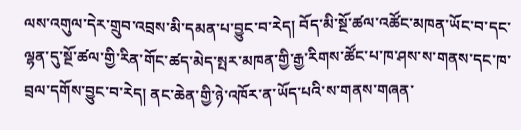ལས་འགུལ་དེར་གྲུབ་འབྲས་མི་དམན་པ་བྱུང་བ་རེད། བོད་མི་སྔོ་ཚལ་འཚོང་མཁན་ཡོང་བ་དང་ལྷན་དུ་སྔོ་ཚལ་གྱི་རིན་གོང་ཚད་མེད་སྤར་མཁན་གྱི་རྒྱ་རིགས་ཚོང་པ་ཁ་ཤས་ས་གནས་དང་ཁ་བྲལ་དགོས་བྱུང་བ་རེད། ནང་ཆེན་གྱི་ཉེ་འཁོར་ན་ཡོད་པའི་ས་གནས་གཞན་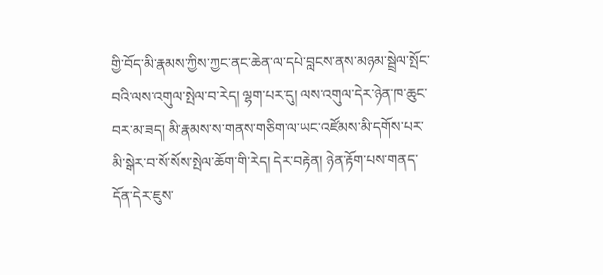གྱི་བོད་མི་རྣམས་ཀྱིས་ཀྱང་ནང་ཆེན་ལ་དཔེ་བླངས་ནས་མཉམ་སྦྲེལ་སྤོང་བའི་ལས་འགུལ་སྤེལ་བ་རེད། ལྷག་པར་དུ། ལས་འགུལ་དེར་ཉེན་ཁ་ཆུང་བར་མ་ཟད། མི་རྣམས་ས་གནས་གཅིག་ལ་ཡང་འཛོམས་མི་དགོས་པར་མི་སྒེར་བ་སོ་སོས་སྤེལ་ཆོག་གི་རེད། དེར་བརྟེན། ཉེན་རྟོག་པས་གནད་དོན་དེར་ཇུས་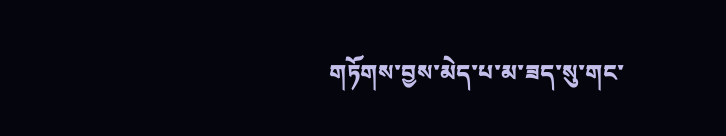གཏོགས་བྱས་མེད་པ་མ་ཟད་སུ་གང་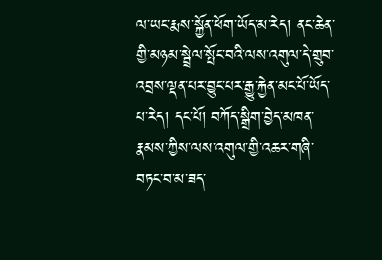ལ་ཡང་རྨས་སྐྱོན་ཕོག་ཡོད་མ་རེད། ནང་ཆེན་གྱི་མཉམ་སྦྲེལ་སྤོང་བའི་ལས་འགུལ་དེ་གྲུབ་འབྲས་ལྡན་པར་བྱུང་པར་རྒྱུ་རྐྱེན་མང་པོ་ཡོད་པ་རེད། དང་པོ། བཀོད་སྒྲིག་བྱེད་མཁན་རྣམས་ཀྱིས་ལས་འགུལ་གྱི་འཆར་གཞི་བཏང་བ་མ་ཟད་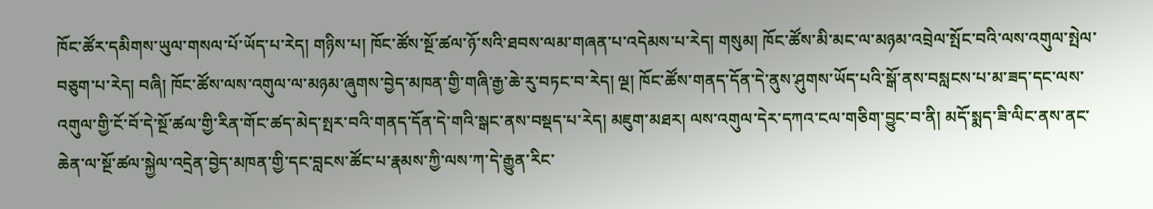ཁོང་ཚོར་དམིགས་ཡུལ་གསལ་པོ་ཡོད་པ་རེད། གཉིས་པ། ཁོང་ཚོས་སྔོ་ཚལ་ཉོ་སའི་ཐབས་ལམ་གཞན་པ་འདེམས་པ་རེད། གསུམ། ཁོང་ཚོས་མི་མང་ལ་མཉམ་འབྲེལ་སྤོང་བའི་ལས་འགུལ་སྤེལ་བཅུག་པ་རེད། བཞི། ཁོང་ཚོས་ལས་འགུལ་ལ་མཉམ་ཞུགས་བྱེད་མཁན་གྱི་གཞི་རྒྱ་ཆེ་རུ་བཏང་བ་རེད། ལྔ། ཁོང་ཚོས་གནད་དོན་དེ་ནུས་ཤུགས་ཡོད་པའི་སྒོ་ནས་བསླངས་པ་མ་ཟད་དང་ལས་འགུལ་གྱི་ངོ་བོ་དེ་སྔོ་ཚལ་གྱི་རིན་གོང་ཚད་མེད་སྤར་བའི་གནད་དོན་དེ་གའི་སྒང་ནས་བསྡད་པ་རེད། མཇུག་མཐར། ལས་འགུལ་དེར་དཀའ་ངལ་གཅིག་བྱུང་བ་ནི། མདོ་སྨད་ཟི་ལིང་ནས་ནང་ཆེན་ལ་སྔོ་ཚལ་སྐྱེལ་འདྲེན་བྱེད་མཁན་གྱི་དང་བླངས་ཚོང་པ་རྣམས་ཀྱི་ལས་ཀ་དེ་རྒྱུན་རིང་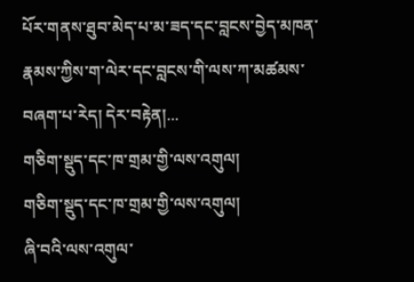པོར་གནས་ཐུབ་མེད་པ་མ་ཟད་དང་བླངས་བྱེད་མཁན་རྣམས་ཀྱིས་ག་ལེར་དང་བླངས་གི་ལས་ཀ་མཚམས་བཞག་པ་རེད། དེར་བརྟེན།...
གཅིག་སྡུད་དང་ཁ་གྲམ་གྱི་ལས་འགུལ།
གཅིག་སྡུད་དང་ཁ་གྲམ་གྱི་ལས་འགུལ།
ཞི་བའི་ལས་འགུལ་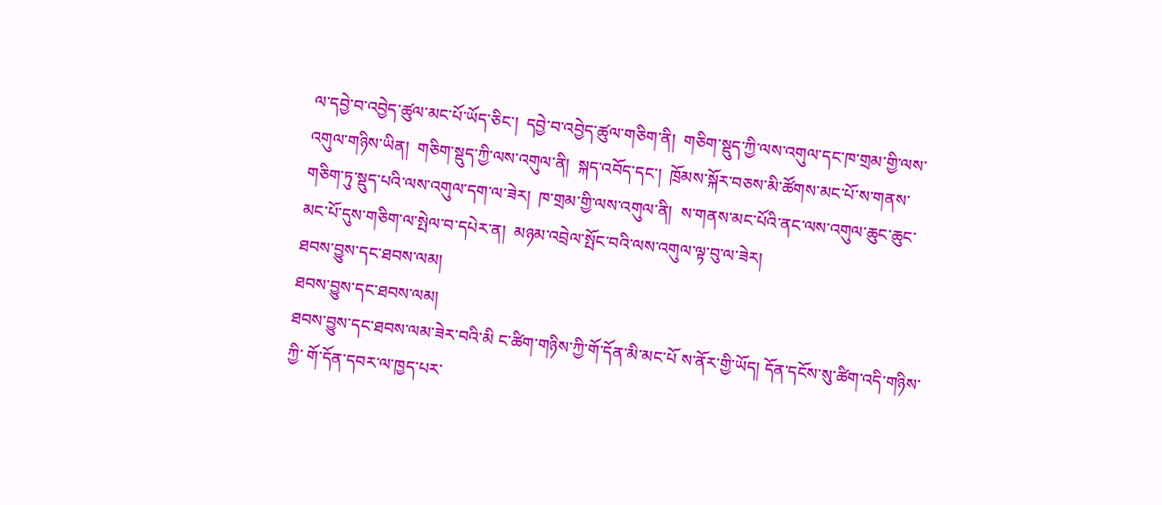ལ་དབྱེ་བ་འབྱེད་ཚུལ་མང་པོ་ཡོད་ཅིང་།  དབྱེ་བ་འབྱེད་ཚུལ་གཅིག་ནི།  གཅིག་སྡུད་ཀྱི་ལས་འགུལ་དང་ཁ་གྲམ་གྱི་ལས་འགུལ་གཉིས་ཡིན།  གཅིག་སྡུད་ཀྱི་ལས་འགུལ་ནི།  སྐད་འབོད་དང་།  ཁྲོམས་སྐོར་བཅས་མི་ཚོགས་མང་པོ་ས་གནས་གཅིག་ཏུ་སྡུད་པའི་ལས་འགུལ་དག་ལ་ཟེར།  ཁ་གྲམ་གྱི་ལས་འགུལ་ནི།  ས་གནས་མང་པོའི་ནང་ལས་འགུལ་ཆུང་ཆུང་མང་པོ་དུས་གཅིག་ལ་སྤེལ་བ་དཔེར་ན།  མཉམ་འབྲེལ་སྤོང་བའི་ལས་འགུལ་ལྟ་བུ་ལ་ཟེར།
ཐབས་བྱུས་དང་ཐབས་ལམ།
ཐབས་བྱུས་དང་ཐབས་ལམ།
ཐབས་བྱུས་དང་ཐབས་ལམ་ཟེར་བའི་མི ང་ཚིག་གཉིས་ཀྱི་གོ་དོན་མི་མང་པོ ས་ནོར་གྱི་ཡོད། དོན་དངོས་སུ་ཚིག་འདི་གཉིས་ཀྱི་ གོ་དོན་དབར་ལ་ཁྱད་པར་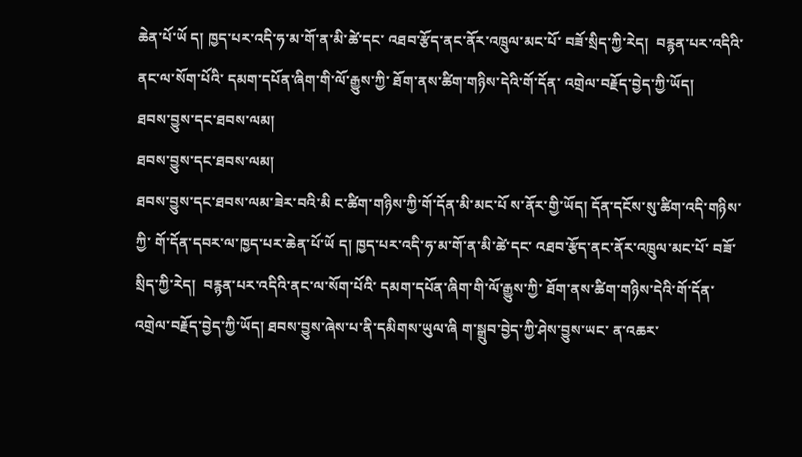ཆེན་པོ་ཡོ ད། ཁྱད་པར་འདི་ཧ་མ་གོ་ན་མི་ཚེ་དང་ འཐབ་རྩོད་ནང་ནོར་འཁྲུལ་མང་པོ་ བཟོ་སྲིད་ཀྱི་རེད།  བརྙན་པར་འདིའི་ནང་ལ་སོག་པོའི་ དམག་དཔོན་ཞིག་གི་ལོ་རྒྱུས་ཀྱི་ ཐོག་ནས་ཚིག་གཉིས་དེའི་གོ་དོན་ འགྲེལ་བརྗོད་བྱེད་ཀྱི་ཡོད།
ཐབས་བྱུས་དང་ཐབས་ལམ།
ཐབས་བྱུས་དང་ཐབས་ལམ།
ཐབས་བྱུས་དང་ཐབས་ལམ་ཟེར་བའི་མི ང་ཚིག་གཉིས་ཀྱི་གོ་དོན་མི་མང་པོ ས་ནོར་གྱི་ཡོད། དོན་དངོས་སུ་ཚིག་འདི་གཉིས་ཀྱི་ གོ་དོན་དབར་ལ་ཁྱད་པར་ཆེན་པོ་ཡོ ད། ཁྱད་པར་འདི་ཧ་མ་གོ་ན་མི་ཚེ་དང་ འཐབ་རྩོད་ནང་ནོར་འཁྲུལ་མང་པོ་ བཟོ་སྲིད་ཀྱི་རེད།  བརྙན་པར་འདིའི་ནང་ལ་སོག་པོའི་ དམག་དཔོན་ཞིག་གི་ལོ་རྒྱུས་ཀྱི་ ཐོག་ནས་ཚིག་གཉིས་དེའི་གོ་དོན་ འགྲེལ་བརྗོད་བྱེད་ཀྱི་ཡོད། ཐབས་བྱུས་ཞེས་པ་ནི་དམིགས་ཡུལ་ཞི ག་སྒྲུབ་བྱེད་ཀྱི་ཤེས་བྱུས་ཡང་ ན་འཆར་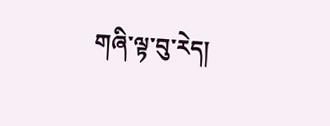གཞི་ལྟ་བུ་རེད།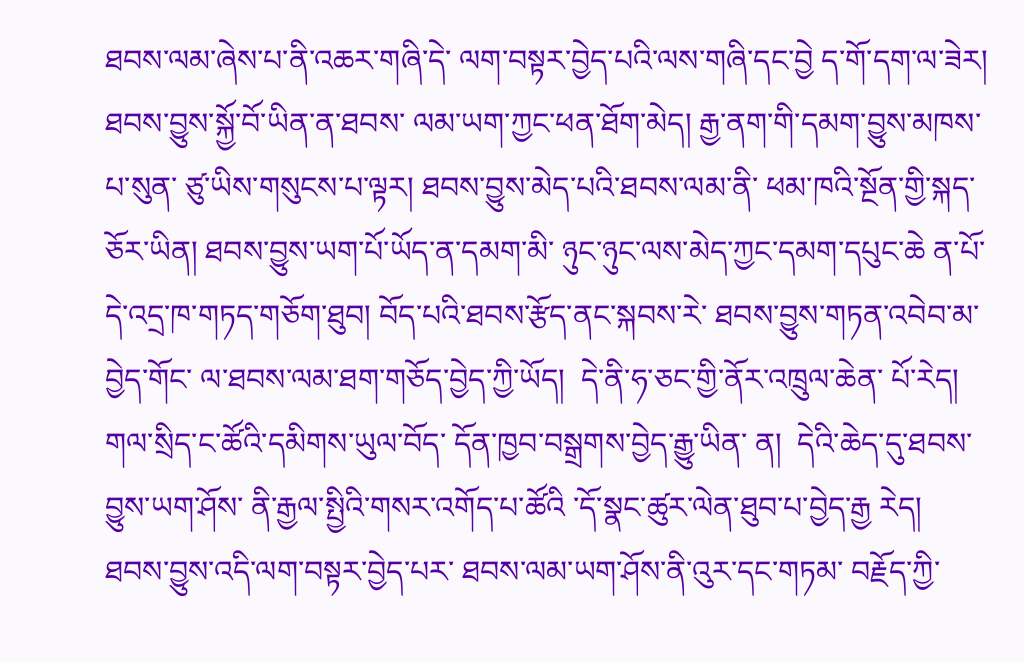ཐབས་ལམ་ཞེས་པ་ནི་འཆར་གཞི་དེ་ ལག་བསྟར་བྱེད་པའི་ལས་གཞི་དང་བྱེ ད་གོ་དག་ལ་ཟེར། ཐབས་བྱུས་སྐྱོ་བོ་ཡིན་ན་ཐབས་ ལམ་ཡག་ཀྱང་ཕན་ཐོག་མེད། རྒྱ་ནག་གི་དམག་བྱུས་མཁས་པ་སུན་ ཙུ་ཡིས་གསུངས་པ་ལྟར། ཐབས་བྱུས་མེད་པའི་ཐབས་ལམ་ནི་ ཕམ་ཁའི་སྔོན་གྱི་སྐད་ཅོར་ཡིན། ཐབས་བྱུས་ཡག་པོ་ཡོད་ན་དམག་མི་ ཉུང་ཉུང་ལས་མེད་ཀྱང་དམག་དཔུང་ཆེ ན་པོ་དེ་འདྲ་ཁ་གཏད་གཅོག་ཐུབ། བོད་པའི་ཐབས་རྩོད་ནང་སྐབས་རེ་ ཐབས་བྱུས་གཏན་འབེབ་མ་བྱེད་གོང་ ལ་ཐབས་ལམ་ཐག་གཅོད་བྱེད་ཀྱི་ཡོད།  དེ་ནི་ཧ་ཅང་གྱི་ནོར་འཁྲུལ་ཆེན་ པོ་རེད།  གལ་སྲིད་ང་ཚོའི་དམིགས་ཡུལ་བོད་ དོན་ཁྱབ་བསྒྲགས་བྱེད་རྒྱུ་ཡིན་ ན།  དེའི་ཆེད་དུ་ཐབས་བྱུས་ཡག་ཤོས་ ནི་རྒྱལ་སྤྱིའི་གསར་འགོད་པ་ཚོའི ་དོ་སྣང་ཚུར་ལེན་ཐུབ་པ་བྱེད་རྒྱ རེད།  ཐབས་བྱུས་འདི་ལག་བསྟར་བྱེད་པར་ ཐབས་ལམ་ཡག་ཤོས་ནི་འུར་དང་གཏམ་ བརྗོད་ཀྱི་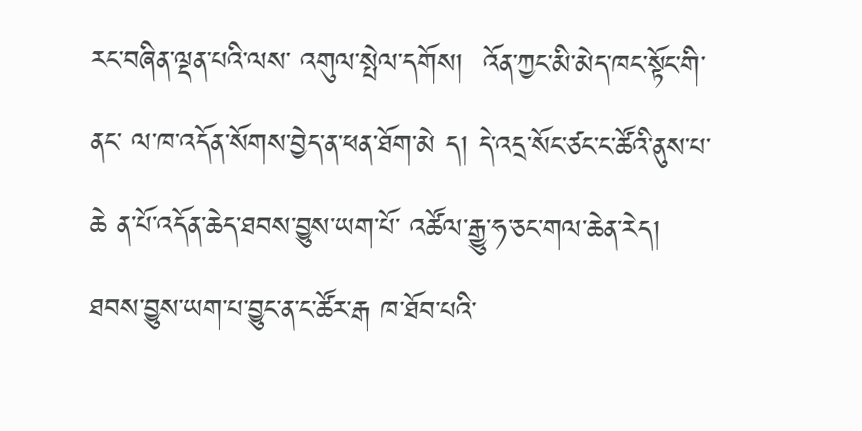རང་བཞིན་ལྡན་པའི་ལས་ འགུལ་སྤེལ་དགོས།  འོན་ཀྱང་མི་མེད་ཁང་སྟོང་གི་ནང་ ལ་ཁ་འདོན་སོགས་བྱེད་ན་ཕན་ཐོག་མེ ད། དེ་འདྲ་སོང་ཙང་ང་ཚོའི་ནུས་པ་ཆེ ན་པོ་འདོན་ཆེད་ཐབས་བྱུས་ཡག་པོ་ འཚོལ་རྒྱུ་ཧ་ཅང་གལ་ཆེན་རེད།  ཐབས་བྱུས་ཡག་པ་བྱུང་ན་ང་ཚོར་རྒ ཁ་ཐོབ་པའི་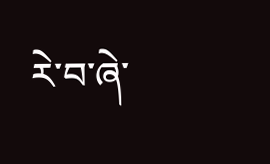རེ་བ་ཞེ་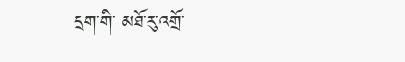དྲག་གི་ མཐོ་རུ་འགྲོ་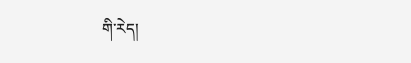གི་རེད།